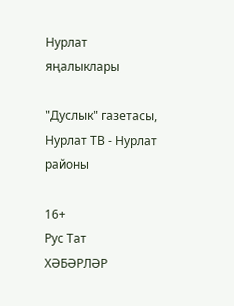Нурлат яңалыклары

"Дуслык" газетасы, Нурлат ТВ - Нурлат районы

16+
Рус Тат
ХӘБӘРЛӘР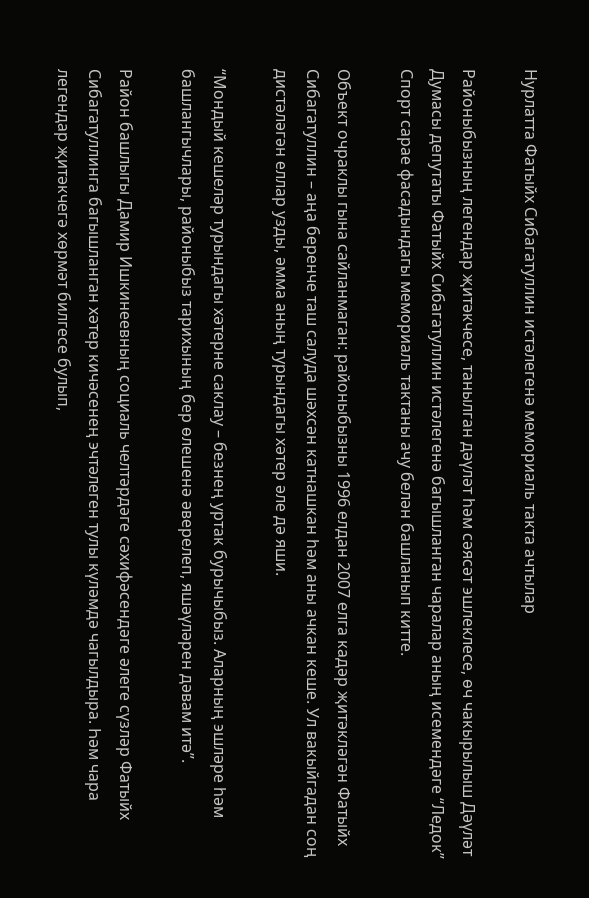Нурлатта Фатыйх Сибагатуллин истәлегенә мемориаль такта ачтылар

Районыбызның легендар җитәкчесе, танылган дәүләт һәм сәясәт эшлеклесе, өч чакырылыш Дәүләт Думасы депутаты Фатыйх Сибагатуллин истәлегенә багышланган чаралар аның исемендәге “Ледок” Спорт сарае фасадындагы мемориаль тактаны ачу белән башланып китте.

Объект очраклы гына сайланмаган: районыбызны 1996 елдан 2007 елга кадәр җитәкләгән Фатыйх Сибагатуллин – аңа беренче таш салуда шәхсән катнашкан һәм аны ачкан кеше. Ул вакыйгадан соң дистәләгән еллар узды, әмма аның турындагы хәтер әле дә яши.

“Мондый кешеләр турындагы хәтерне саклау – безнең уртак бурычыбыз. Аларның эшләре һәм башлангычлары, районыбыз тарихының бер өлешенә әверелеп, яшәүләрен дәвам итә”.

Район башлыгы Дамир Ишкинеевның социаль челтәрдәге сәхифәсендәге әлеге сүзләр Фатыйх Сибагатуллинга багышланган хәтер кичәсенең эчтәлеген тулы күләмдә чагылдыра. Һәм чара легендар җитәкчегә хөрмәт билгесе булып,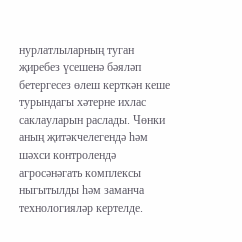нурлатлыларның туган җиребез үсешенә бәяләп бетергесез өлеш керткән кеше турындагы хәтерне ихлас саклауларын раслады. Чөнки аның җитәкчелегендә һәм шәхси контролендә агросәнәгать комплексы ныгытылды һәм заманча технологияләр кертелде.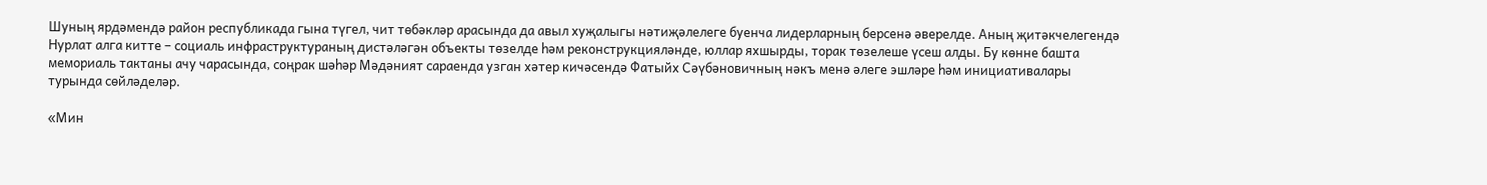Шуның ярдәмендә район республикада гына түгел, чит төбәкләр арасында да авыл хуҗалыгы нәтиҗәлелеге буенча лидерларның берсенә әверелде. Аның җитәкчелегендә Нурлат алга китте – социаль инфраструктураның дистәләгән объекты төзелде һәм реконструкцияләнде, юллар яхшырды, торак төзелеше үсеш алды. Бу көнне башта мемориаль тактаны ачу чарасында, соңрак шәһәр Мәдәният сараенда узган хәтер кичәсендә Фатыйх Сәүбәновичның нәкъ менә әлеге эшләре һәм инициативалары турында сөйләделәр.

«Мин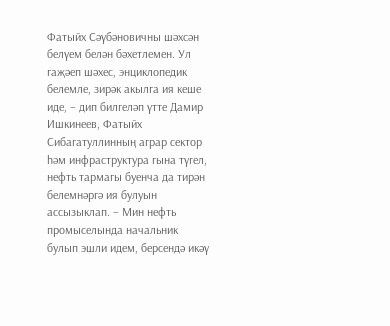Фатыйх Сәүбәновичны шәхсән белүем белән бәхетлемен. Ул гаҗәеп шәхес, энциклопедик белемле, зирәк акылга ия кеше иде, – дип билгеләп үтте Дамир Ишкинеев, Фатыйх Сибагатуллинның аграр сектор һәм инфраструктура гына түгел, нефть тармагы буенча да тирән белемнәргә ия булуын ассызыклап. – Мин нефть промыселында начальник булып эшли идем, берсендә икәү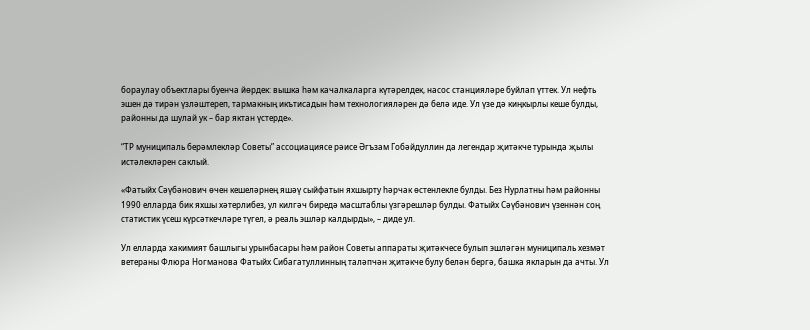бораулау объектлары буенча йөрдек: вышка һәм качалкаларга күтәрелдек, насос станцияләре буйлап үттек. Ул нефть эшен дә тирән үзләштереп, тармакның икътисадын һәм технологияләрен дә белә иде. Ул үзе дә киңкырлы кеше булды, районны да шулай ук – бар яктан үстерде».

“ТР муниципаль берәмлекләр Советы” ассоциациясе рәисе Әгъзам Гобәйдуллин да легендар җитәкче турында җылы истәлекләрен саклый.

«Фатыйх Сәүбәнович өчен кешеләрнең яшәү сыйфатын яхшырту һәрчак өстенлекле булды. Без Нурлатны һәм районны 1990 елларда бик яхшы хәтерлибез, ул килгәч биредә масштаблы үзгәрешләр булды. Фатыйх Сәүбәнович үзеннән соң статистик үсеш күрсәткечләре түгел, ә реаль эшләр калдырды», – диде ул.

Ул елларда хакимият башлыгы урынбасары һәм район Советы аппараты җитәкчесе булып эшләгән муниципаль хезмәт ветераны Флюра Ногманова Фатыйх Сибагатуллинның таләпчән җитәкче булу белән бергә, башка якларын да ачты. Ул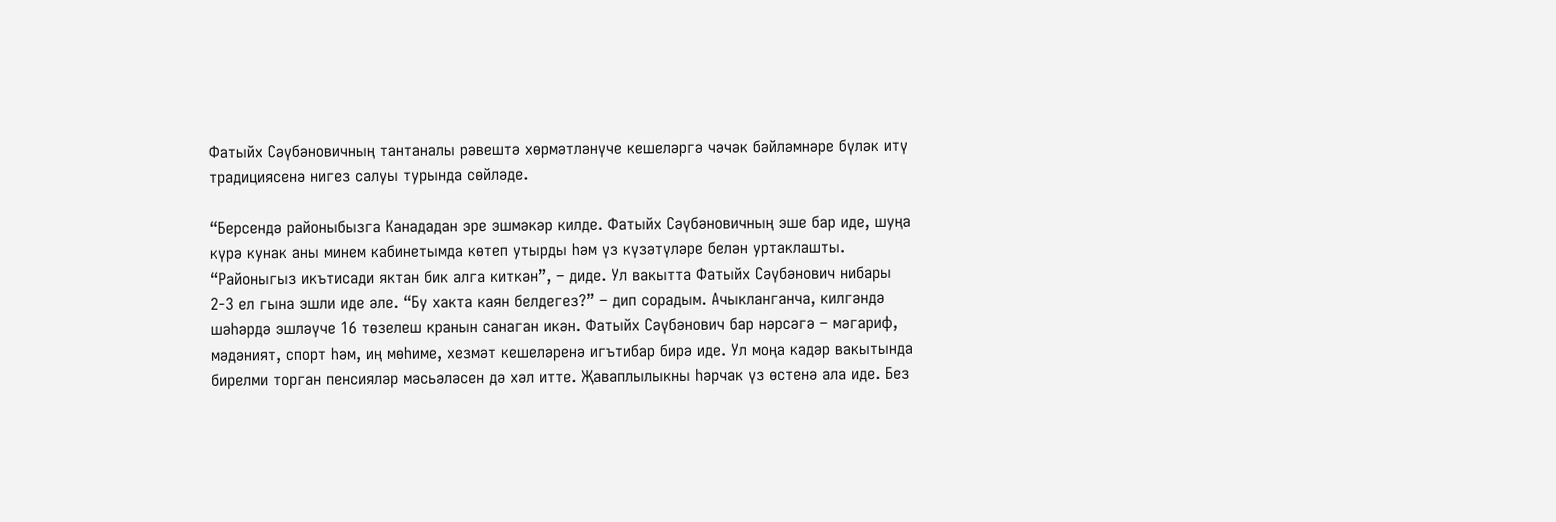Фатыйх Сәүбәновичның тантаналы рәвештә хөрмәтләнүче кешеләргә чәчәк бәйләмнәре бүләк итү традициясенә нигез салуы турында сөйләде.

“Берсендә районыбызга Канададан эре эшмәкәр килде. Фатыйх Сәүбәновичның эше бар иде, шуңа күрә кунак аны минем кабинетымда көтеп утырды һәм үз күзәтүләре белән уртаклашты. “Районыгыз икътисади яктан бик алга киткән”, – диде. Ул вакытта Фатыйх Сәүбәнович нибары 2-3 ел гына эшли иде әле. “Бу хакта каян белдегез?” – дип сорадым. Ачыкланганча, килгәндә шәһәрдә эшләүче 16 төзелеш кранын санаган икән. Фатыйх Сәүбәнович бар нәрсәгә – мәгариф, мәдәният, спорт һәм, иң мөһиме, хезмәт кешеләренә игътибар бирә иде. Ул моңа кадәр вакытында бирелми торган пенсияләр мәсьәләсен дә хәл итте. Җаваплылыкны һәрчак үз өстенә ала иде. Без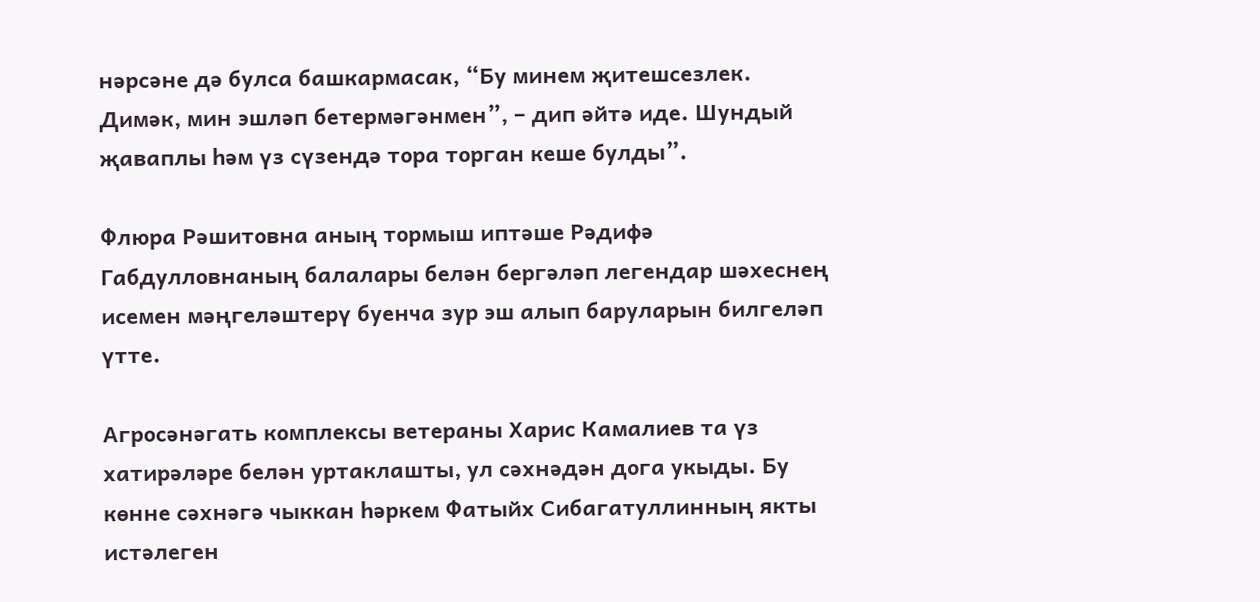нәрсәне дә булса башкармасак, “Бу минем җитешсезлек. Димәк, мин эшләп бетермәгәнмен”, – дип әйтә иде. Шундый җаваплы һәм үз сүзендә тора торган кеше булды”.

Флюра Рәшитовна аның тормыш иптәше Рәдифә Габдулловнаның балалары белән бергәләп легендар шәхеснең исемен мәңгеләштерү буенча зур эш алып баруларын билгеләп үтте.

Агросәнәгать комплексы ветераны Харис Камалиев та үз хатирәләре белән уртаклашты, ул сәхнәдән дога укыды. Бу көнне сәхнәгә чыккан һәркем Фатыйх Сибагатуллинның якты истәлеген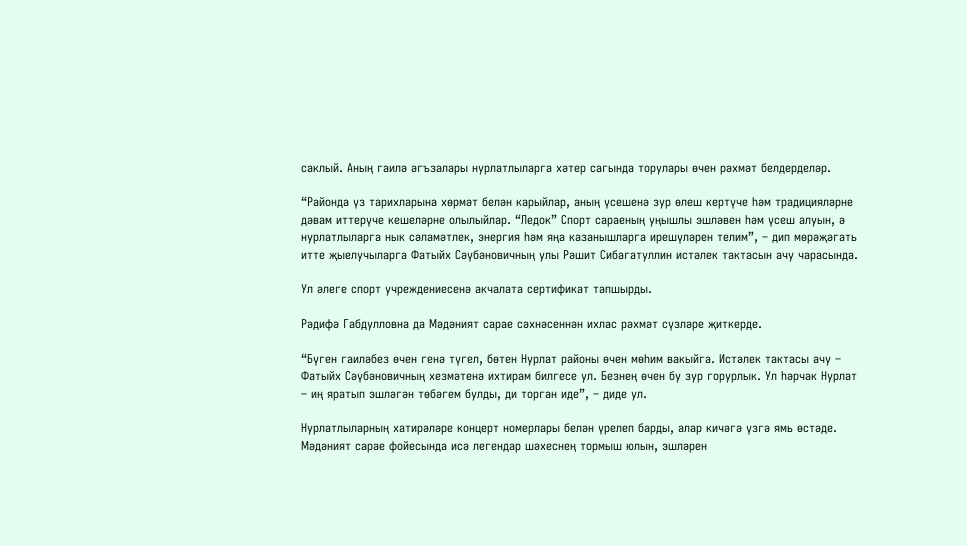саклый. Аның гаилә әгъзалары нурлатлыларга хәтер сагында торулары өчен рәхмәт белдерделәр.

“Районда үз тарихларына хөрмәт белән карыйлар, аның үсешенә зур өлеш кертүче һәм традицияләрне дәвам иттерүче кешеләрне олылыйлар. “Ледок” Спорт сараеның уңышлы эшләвен һәм үсеш алуын, ә нурлатлыларга нык сәламәтлек, энергия һәм яңа казанышларга ирешүләрен телим”, – дип мөрәҗәгать итте җыелучыларга Фатыйх Сәүбәновичның улы Рәшит Сибагатуллин истәлек тактасын ачу чарасында.

Ул әлеге спорт учреждениесенә акчалата сертификат тапшырды.

Рәдифә Габдулловна да Мәдәният сарае сәхнәсеннән ихлас рәхмәт сүзләре җиткерде.

“Бүген гаиләбез өчен генә түгел, бөтен Нурлат районы өчен мөһим вакыйга. Истәлек тактасы ачу – Фатыйх Сәүбәновичның хезмәтенә ихтирам билгесе ул. Безнең өчен бу зур горурлык. Ул һәрчак Нурлат – иң яратып эшләгән төбәгем булды, ди торган иде”, – диде ул.

Нурлатлыларның хатирәләре концерт номерлары белән үрелеп барды, алар кичәгә үзгә ямь өстәде. Мәдәният сарае фойесында исә легендар шәхеснең тормыш юлын, эшләрен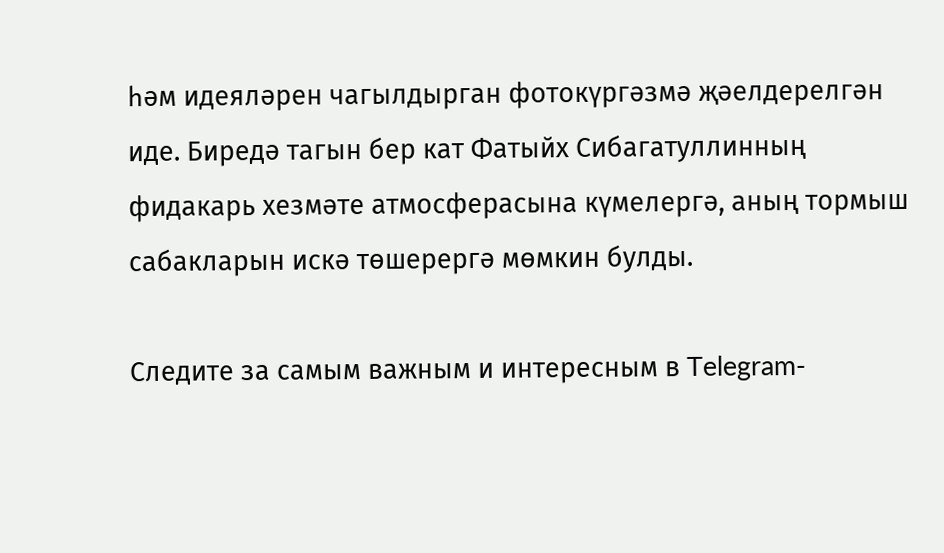һәм идеяләрен чагылдырган фотокүргәзмә җәелдерелгән иде. Биредә тагын бер кат Фатыйх Сибагатуллинның фидакарь хезмәте атмосферасына күмелергә, аның тормыш сабакларын искә төшерергә мөмкин булды.

Следите за самым важным и интересным в Telegram-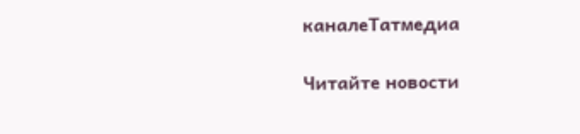каналеТатмедиа

Читайте новости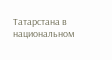Татарстана в национальном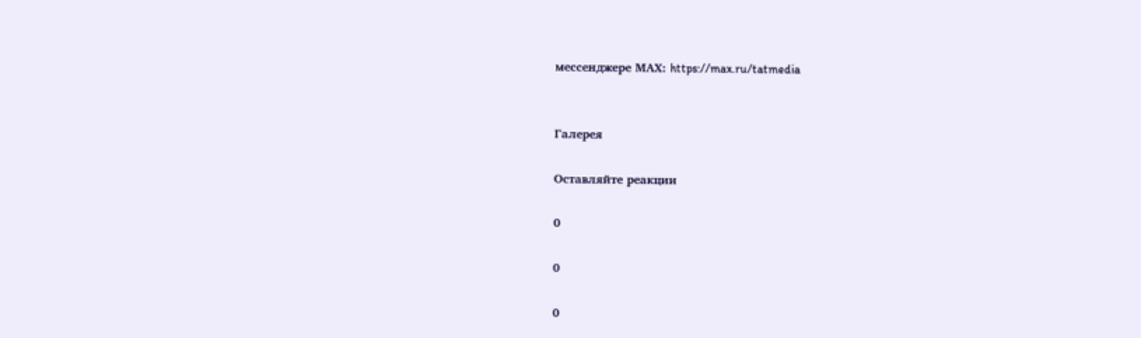мессенджере MАХ: https://max.ru/tatmedia


Галерея

Оставляйте реакции

0

0

0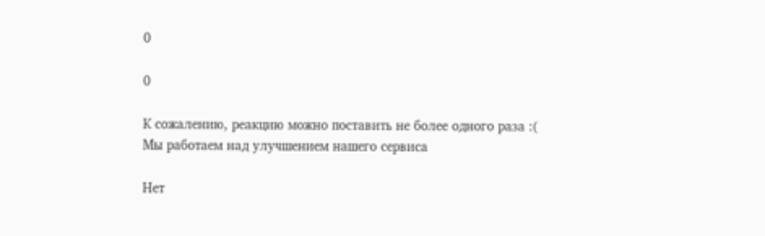0

0

К сожалению, реакцию можно поставить не более одного раза :(
Мы работаем над улучшением нашего сервиса

Нет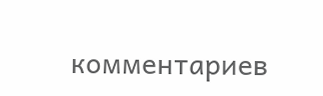комментариев